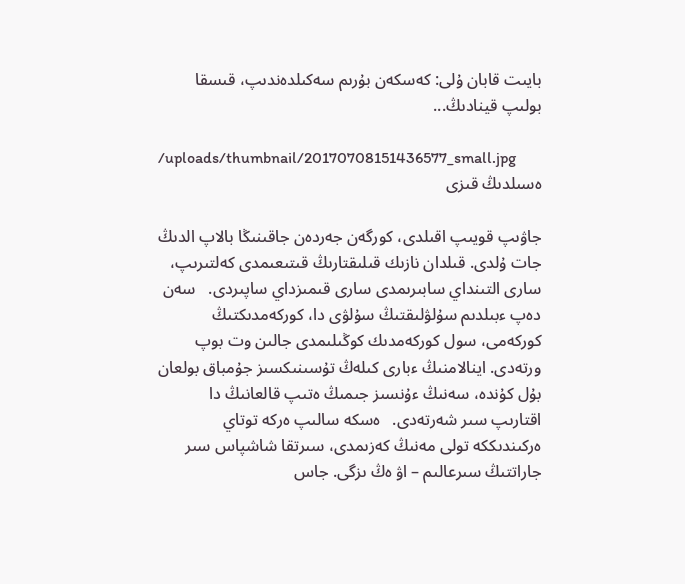بايىت قابان ۇلى: كەسكەن بۇرىم سەكىلدەندىپ، قىسقا بولىپ قينادىڭ...

/uploads/thumbnail/20170708151436577_small.jpg
ەسىلدىڭ قىزى

جاۋىپ قويىپ اقىلدى، كورگەن جەردەن جاقىنىڭا بالاپ الدىڭ جات ۇلدى. قىلدان نازىك قىلىقتارىڭ قىتىعىمدى كەلتىرىپ، سارى التىنداي سابىرىمدى سارى قىمىزداي ساپىردى.   سەن دەپ ءبىلدىم سۇلۋلىقتىڭ سۇلۋى دا، كوركەمدىكتىڭ كوركەمى، سول كوركەمدىك كوڭىلىمدى جالىن وت بوپ ورتەدى. اينالامنىڭ ءبارى كىلەڭ تۇسىنىكسىز جۇمباق بولعان بۇل كۇندە، سەنىڭ ءۇنسىز جىمىڭ ەتىپ قالعانىڭ دا اقتارىپ سىر شەرتەدى.   ەسكە سالىپ ەركە توتاي ەركىندىككە تولى مەنىڭ كەزىمدى، سىرتقا شاشپاس سىر جاراتتىڭ سىرعالىم – اۋ ەڭ ىزگى. جاس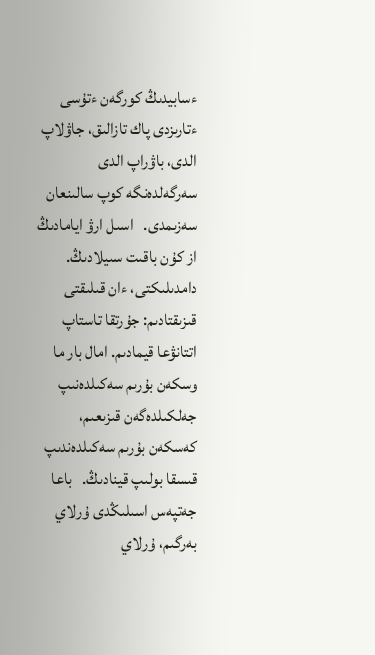ءسابيدىڭ كورگەن ءتۇسى ءتارىزدى پاك تازالىق، جاۋلاپ الدى، باۋراپ الدى سەرگەلدەنگە كوپ سالىنعان سەزىمدى.   اسىل ارۋ ايامادىڭ از كۇن باقىت سىيلادىڭ. دامدىلىكتى، ءان قىلىقتى قىزىقتادىم: جۇرتقا تاستاپ اتتانۋعا قيمادىم. امال بار ما وسكەن بۇرىم سەكىلدەنىپ جەلكىلدەگەن قىزىعىم، كەسكەن بۇرىم سەكىلدەندىپ قىسقا بولىپ قينادىڭ.   باعا جەتپەس اسىلىڭدى ۇرلاي بەرگىم، ۇرلاي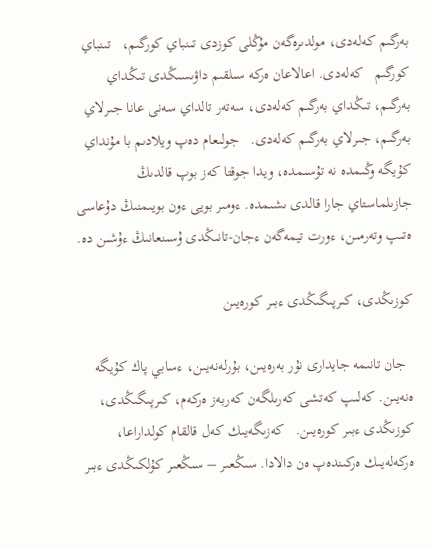بەرگىم كەلەدى، مولدىرەگەن مۇڭلى كوزدى تىنباي كورگىم،   تىنباي كورگىم   كەلەدى. اعالاعان ەركە سىلقىم داۋىسىڭدى تىڭداي بەرگىم، تىڭداي بەرگىم كەلەدى، سەتەر تالداي سەنى عانا جىرلاي بەرگىم، جىرلاي بەرگىم كەلەدى.   جولىعام دەپ ويلادىم با مۇنداي كۇيگە وڭىمدە نە تۇسىمدە، ويدا جوقتا كەز بوپ قالدىڭ جازىلماستاي جارا قالدى ىشىمدە. ءومىر بويى ءون بويىمنىڭ دۇعاسى ەتىپ وتەرمىن، ءورت تيمەگەن ءجان-تانىڭدى ۇسىنعانىڭ ءۇشىن دە.

كوزىڭدى، كىرپىگىڭدى ءبىر كورەيىن

  جان تانىمە جايدارى نۇر بەرەيىن، بۇرلەنەيىن، ءسابي پاك كۇيگە ەنەيىن. كەلىپ كەتشى كەرىلگەن كەربەز ەركەم، كىرپىگىڭدى، كوزىڭدى ءبىر كورەيىن.   كەزىگەيىك كەل قالقام كولداراعا، ەركەلەيىك ەركىندەپ ەن دالادا. سىڭعىر – سىڭعىر كۇلكىڭدى ءبىر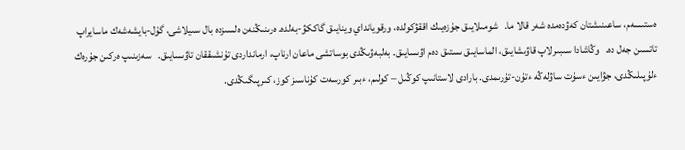ەستىسەم، ساعىنىشتان كەۋدەمدە شەر قالا ما.   شومىلايىق جۇزەيىك اققۋكولدە، ورقويانداي وينايىق گاككۋ-بەلدە. ەرىنىڭنەن ەلسىزدە بال سىيلاشى، گۇل-بايشەشەك ماسايراپ تاتسىن جەل دە.   وڭاشادا سىبىرلاپ قاۋىشايىق، الماسايىق ىستىق دەم اۋىسايىق. بەلبەۋىڭدى بوساتشى ماعان ارناپ، ارمانداردى تۇنشىققان تاۋىسايىق.   سەزىنىپ ەركىن جۇرەك ءلۇپىلىڭدى، جۋايىن ءسۇت ساۋلەڭە ءتۇن-تۇرىمدى. بارادى لاستانىپ كوڭىل – كولىم، ءبىر كورسەت كۇناسىز كوز، كىرپىگىڭدى.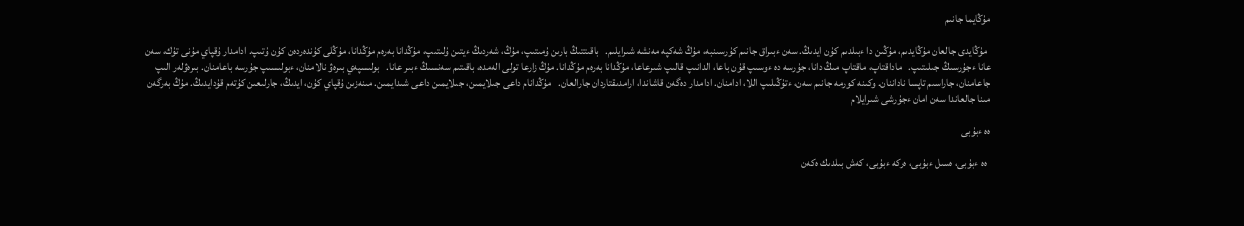مۇڭايما جانىم

  مۇڭايدى جالعان مۇڭايدىم، مۇڭىن دا ءبىلدىم كۇن ايدىڭ. سەن ءبىراق جانىم كۇرسىنبە، مۇڭ شەكپە مەنشە شىرايلىم.   باقىتتىڭ بارىن ۇمىتىپ، مۇڭ، شەردىڭ ءيتىن ۇلىتىپ، مۇڭدانا بەرەم مۇڭدانا، مۇڭلى كۇندەردەن كۇن ۇتىپ. ادامدار ۇقپاي مۇنى تۇك، سەن عانا ءجۇرسىڭ جىلىتىپ.   ماداقتاپ، ماقتاپ مىڭ دانا، جۇرسە دە ءوسىپ قۇن باعا، الدانىپ قالىپ شىرعاعا، مۇڭدانا بەرەم مۇڭدانا. مۇڭ زارعا تولى الەمدە، باقىتىم سەنسىڭ ءبىر عانا.   بولىسپەي بىرەۋ نالامنان، ءبولىسىپ جۇرسە باعامنان. بىرەۋلەر الىپ جاعامنان، جاراسىم تاپسا ناداننان. وكىنە كورمە جانىم سەن، ءتۇڭىلىپ اللا، ادامنان. ادامدار دەگەن قاشاندا، ارامدىقتاردان جارالعان.   مۇڭدانام داعى جىلايمىن، جىلايمىن داعى شىدايمىن. مىنەزىن ۇقپاي كۇن، ايدىڭ، جارلىعىن كۇتەم قۇدايدىڭ. مۇڭ بەرگەن مىنا جالعاندا سەن امان ءجۇرشى شىرايلام

ەە ءبۇبى

  ەە ءبۇبى، ەسىل ءبۇبى، ەركە ءبۇبى، كەش بىلدىك ەكەن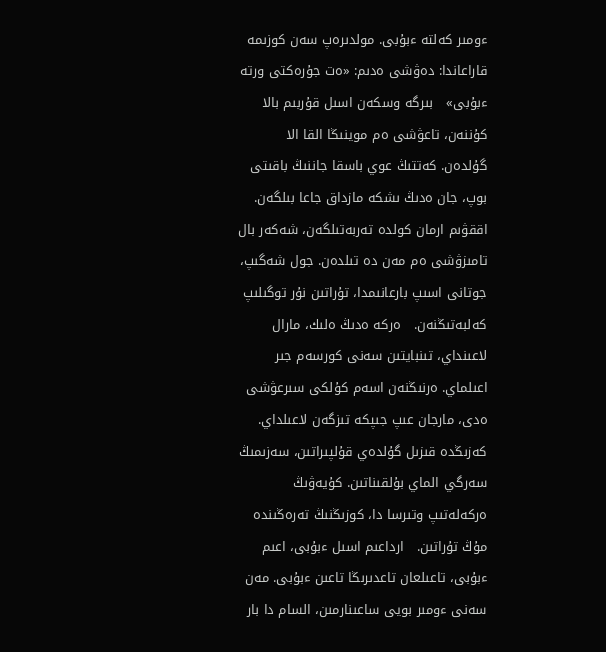ءومىر كەلتە ءبۇبى. مولدىرەپ سەن كوزىمە قاراعاندا: دەۋشى ەدىم: «ەت جۇرەكتى ورتە ءبۇبى»   بىرگە وسكەن اسىل قۇربىم بالا كۇننەن، تاعۋشى ەم موينىڭا القا الا گۇلدەن. كەتتىڭ عوي باسقا جاننىڭ باقىتى بوپ، جان ەدىڭ ىشكە مازداق جاعا بىلگەن.   اققۋىم ارمان كولدە تەربەتىلگەن، شەكەر بال تامىزۋشى ەم مەن دە تىلدەن. جول شەگىپ، جوتانى اسىپ بارعانىمدا، تۇراتىن نۇر توگىلىپ كەلبەتىڭنەن.   ەركە ەدىڭ ەلىك، مارال لاعىنداي، تىنبايتىن سەنى كورسەم جىر اعىلماي. ەرنىڭنەن اسەم كۇلكى سىرعۋشى ەدى، مارجان عىپ جىپكە تىزگەن لاعىلداي.   كەزىڭدە قىزىل گۇلدەي قۇلپىراتىن، سەزىمىڭ سەرگي الماي بۇلقىناتىن. كۇيەۋىڭ ەركەلەتىپ وتىرسا دا، كوزىڭنىڭ تەرەڭىندە مۇڭ تۇراتىن.   ارداعىم اسىل ءبۇبى، اعىم ءبۇبى، تاعىلعان تاعدىرىڭا تاعىن ءبۇبى. مەن سەنى ءومىر بويى ساعىنارمىن، السام دا بار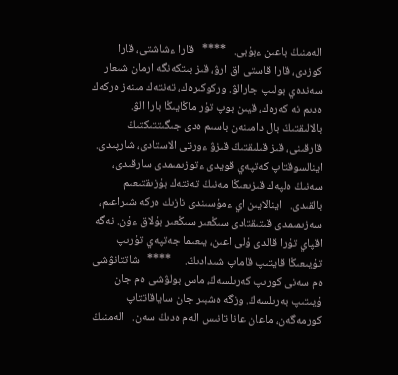الەمنىڭ باعىن ءبۇبى.   ****   قارا ءشاشتى، قارا كوزدى، قارا قاستى اق ارۋ، قىز بىتكەنگە ارمان شىعار سەندەي بولىپ جارالۋ. وركوكىرەك، تەنتەك مىنەز ەركەك ەدىم نە كەرەك، قيىن بوپ تۇر ماڭايىڭا بارا الۋ.   بالالىقتىڭ بال دامىنەن باسىم ەدى جىگىتتىكتىڭ قارقىنى، قىز قىلىقتىڭ قىزۋ ءورتى الاستادى، شارپىدى. اينالسوقتاپ كەتپەي قويدى ءتوزىمىمدى سارقىدى، سەنىڭ ەلپەك قىزىعىڭا مەنىڭ تەنتەك بۇزىقتىعىم بالقىدى.   اينالايىن اي ءمۇسىندى نازىك ەركە شىراعىم، سەزىمىمدى قىتىقتادى سىڭعىر سىڭعىر بۇلاق ءۇن. نەگە اقپاي تۇرا قالدى ۇلى اعىن، يىعىما جەتپەي تۇرىپ تۇيىعىڭا قايتىپ قاماپ شىدادىڭ.     ****   شاتتانۋشى ەم سەنى كورىپ كەرىلسەڭ، ماس بولۋشى ەم جان ۇيىتىپ بەرىلسەڭ. وزگە ەشبىر جان ساياقاتتاپ كورمەگەن، ماعان عانا تانىس الەم ەدىڭ سەن.   الەمنىڭ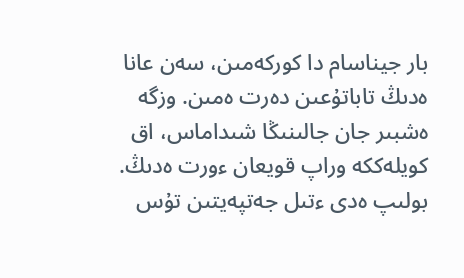بار جيناسام دا كوركەمىن، سەن عانا ەدىڭ تاباتۇعىن دەرت ەمىن. وزگە ەشبىر جان جالىنىڭا شىداماس، اق كويلەككە وراپ قويعان ءورت ەدىڭ.   بولىپ ەدى ءتىل جەتپەيتىن تۇس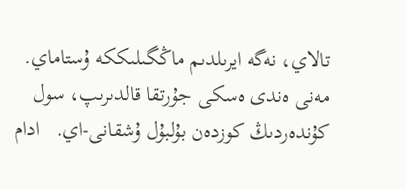تالاي، نەگە ايرىلدىم ماڭگىلىككە ۇستاماي. مەنى ەندى ەسكى جۇرتقا قالدىرىپ، سول كۇندەردىڭ كوزدەن بۇلبۇل ۇشقانى-اي.   ادام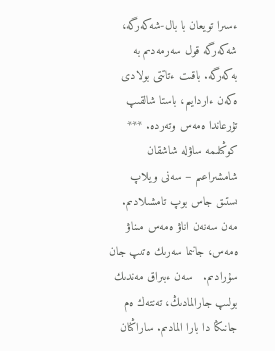ءسىرا تويعان با بال-شەكەرگە، شەكەرگە قول سەرمەدىم بە بەكەرگە. باقىت ءتاتتى بولادى ەكەن ءاردايىم، باستا شالقىپ تۇرعاندا ەمەس وتەردە. ***   كوڭىلىمە ساۋلە شاشقان شامشىراعىم – سەنى ويلاپ ىستىق جاس بوپ تامشىلادىم. مەن سەنەن اناۋ ەمەس مىناۋ ەمەس، جانىما سەرىك ەتىپ جان سۇرادىم.   سەن ءبىراق مەندىك بولىپ جارالمادىڭ، تەنتەك ەم جانىڭا دا بارا المادىم. ساراڭنان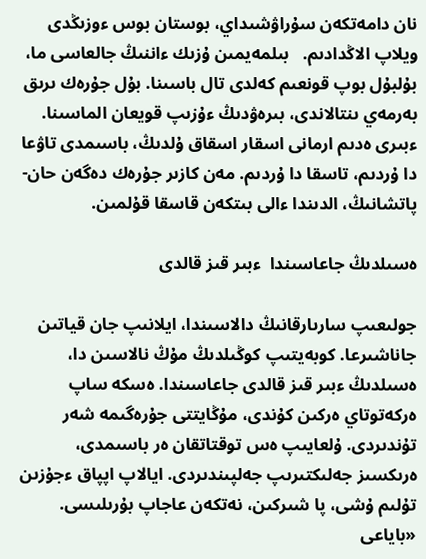نان دامەتكەن سۇراۋشىداي، بوستان بوس ءوزىڭدى ويلاپ الاڭدادىم.   بىلمەيمىن ۇزىك ءاننىڭ جالعاسى ما، بۇلبۇل بوپ قونعىم كەلدى تال باسىنا. بۇل جۇرەك ىرىق بەرمەي ىنتالاندى، بىرەۋدىڭ ءۇزىپ قويعان الماسىنا.   ءبىرى ەدىم ارمانى اسقار اسقاق ۇلدىڭ، باسىمدى تاۋعا دا ۇردىم، تاسقا دا ۇردىم. مەن كازىر جۇرەك دەگەن حان-پاتشانىڭ، الدىندا ءالى بىتكەن قاسقا قۇلمىن.

ەسىلدىڭ جاعاسىندا  ءبىر قىز قالدى

جولىعىپ سارىارقانىڭ دالاسىندا، ايلانىپ جان قياتىن جاناشىرعا. كوبەيتىپ كوڭىلدىڭ مۇڭ نالاسىن دا، ەسىلدىڭ ءبىر قىز قالدى جاعاسىندا. ەسكە ساپ ەركەتوتاي ەركىن كۇندى، مۇڭايتتى جۇرەگىمە شەر تۇندىردى. ۇلعايىپ ەس توقتاتقان ەر باسىمدى، ەرىكسىز جەلىكتىرىپ جەلپىندىردى. ايالاپ اپپاق ءجۇزىن تۇلىم ۇشى، پا شىركىن، نەتكەن عاجاپ بۇرىلىسى. «باياعى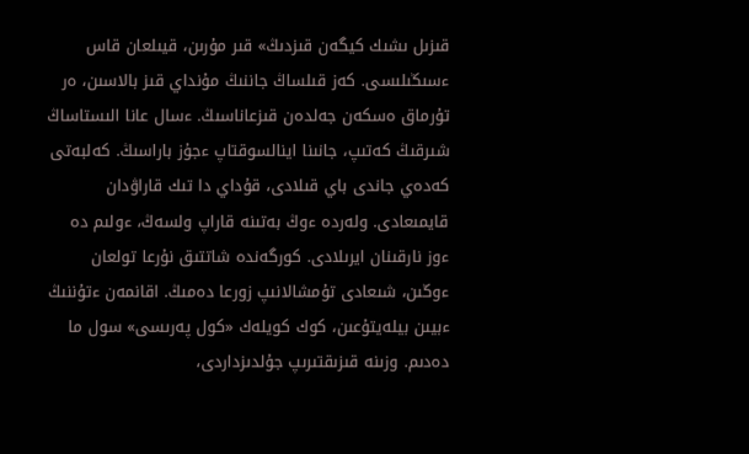قىزىل ىشىك كيگەن قىزدىڭ» قىر مۇرىن، قيىلعان قاس ءسىڭىلىسى. كەز قىلساڭ جاننىڭ مۇنداي قىز بالاسىن، ەر تۇرماق ەسكەن جەلدەن قىزعاناسىڭ. ءسال عانا الىستاساڭ شىرقىڭ كەتىپ، جانىنا اينالسوقتاپ ءجۇز باراسىڭ. كەلبەتى كەدەي جاندى باي قىلادى، قۇداي دا تىك قاراۋدان قايمىعادى. ولەردە ءوڭ بەتىنە قاراپ ولسەڭ، ءولىم دە ءوز نارقىنان ايرىلادى. كورگەندە شاتتىق نۇرعا تولعان ءوڭىن، شىعادى تۇمشالانىپ زورعا دەمىڭ. اقانمەن ءتۇننىڭ ءبيىن بيلەيتۇعىن، كوك كويلەك «كول پەرىسى» سول ما دەدىم. وزىنە قىزىقتىرىپ جۇلدىزداردى،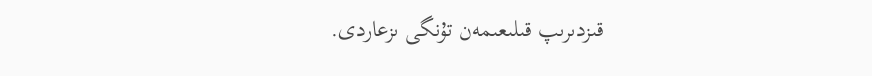قىزدىرىپ قىلىعىمەن تۇنگى ىزعاردى.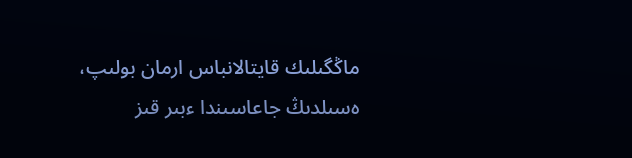ماڭگىلىك قايتالانباس ارمان بولىپ، ەسىلدىڭ جاعاسىندا ءبىر قىز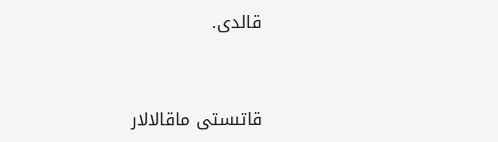قالدى.



قاتىستى ماقالالار